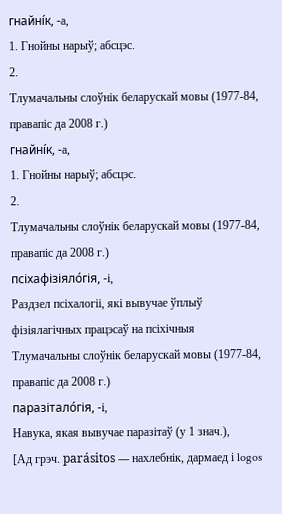гнайні́к, ‑а,
1. Гнойны нарыў; абсцэс.
2.
Тлумачальны слоўнік беларускай мовы (1977-84, правапіс да 2008 г.)
гнайні́к, ‑а,
1. Гнойны нарыў; абсцэс.
2.
Тлумачальны слоўнік беларускай мовы (1977-84, правапіс да 2008 г.)
псіхафізіяло́гія, ‑і,
Раздзел псіхалогіі, які вывучае ўплыў фізіялагічных працэсаў на псіхічныя
Тлумачальны слоўнік беларускай мовы (1977-84, правапіс да 2008 г.)
паразітало́гія, ‑і,
Навука, якая вывучае паразітаў (у 1 знач.),
[Ад грэч. parásitos — нахлебнік, дармаед і logos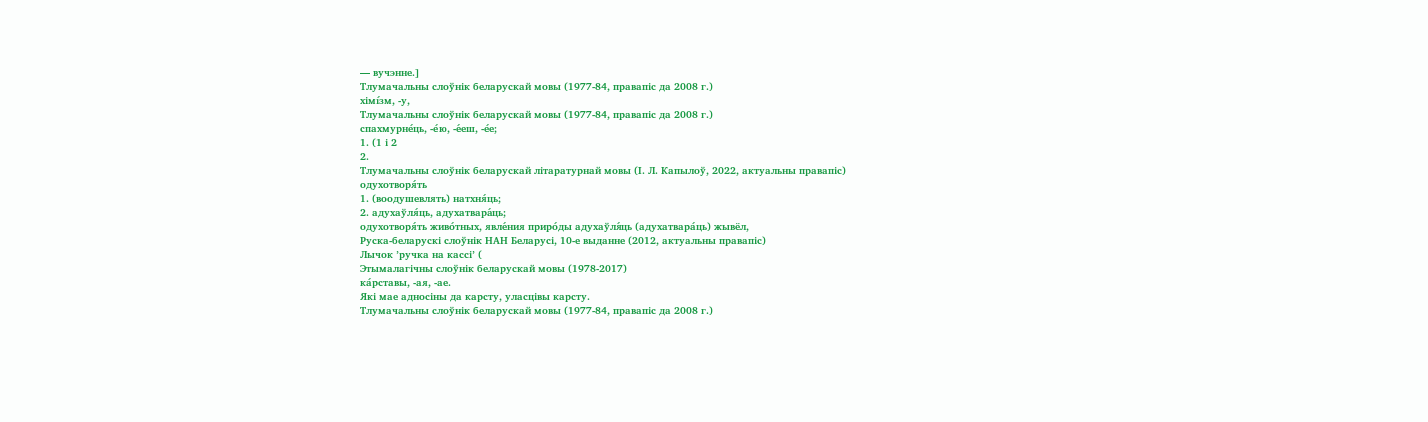— вучэнне.]
Тлумачальны слоўнік беларускай мовы (1977-84, правапіс да 2008 г.)
хімі́зм, ‑у,
Тлумачальны слоўнік беларускай мовы (1977-84, правапіс да 2008 г.)
спахмурне́ць, -е́ю, -е́еш, -е́е;
1. (1 і 2
2.
Тлумачальны слоўнік беларускай літаратурнай мовы (І. Л. Капылоў, 2022, актуальны правапіс)
одухотворя́ть
1. (воодушевлять) натхня́ць;
2. адухаўля́ць, адухатвара́ць;
одухотворя́ть живо́тных, явле́ния приро́ды адухаўля́ць (адухатвара́ць) жывёл,
Руска-беларускі слоўнік НАН Беларусі, 10-е выданне (2012, актуальны правапіс)
Лычок ’ручка на кассі’ (
Этымалагічны слоўнік беларускай мовы (1978-2017)
ка́рставы, ‑ая, ‑ае.
Які мае адносіны да карсту, уласцівы карсту.
Тлумачальны слоўнік беларускай мовы (1977-84, правапіс да 2008 г.)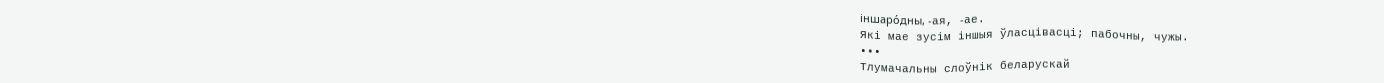іншаро́дны, ‑ая, ‑ае.
Які мае зусім іншыя ўласцівасці; пабочны, чужы.
•••
Тлумачальны слоўнік беларускай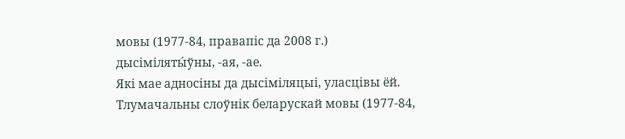мовы (1977-84, правапіс да 2008 г.)
дысіміляты́ўны, ‑ая, ‑ае.
Які мае адносіны да дысіміляцыі, уласцівы ёй.
Тлумачальны слоўнік беларускай мовы (1977-84,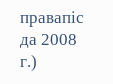правапіс да 2008 г.)